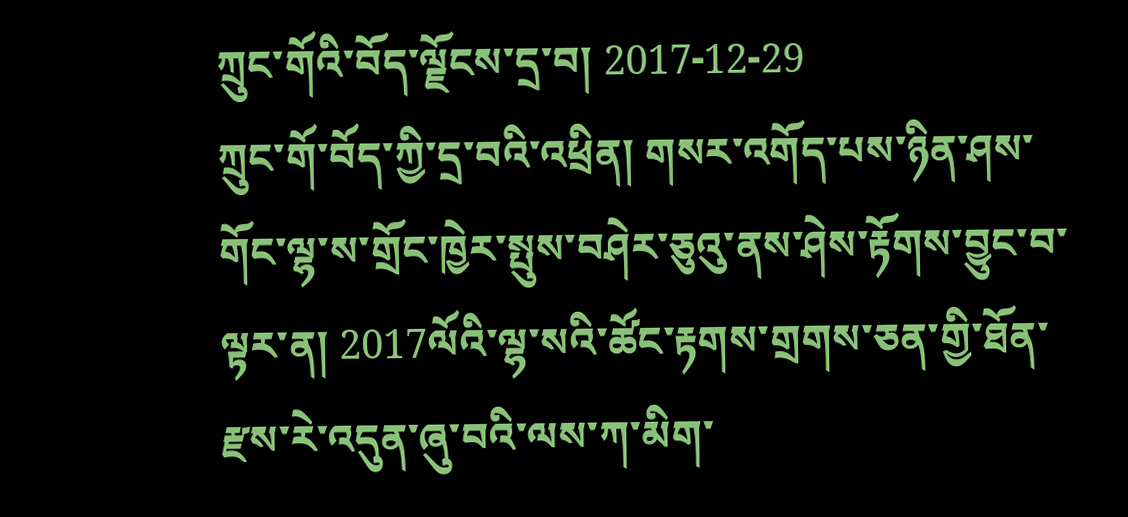ཀྲུང་གོའི་བོད་ལྗོངས་དྲ་བ། 2017-12-29
ཀྲུང་གོ་བོད་ཀྱི་དྲ་བའི་འཕྲིན། གསར་འགོད་པས་ཉིན་ཤས་གོང་ལྷ་ས་གྲོང་ཁྱེར་སྤུས་བཤེར་ཅུའུ་ནས་ཤེས་རྟོགས་བྱུང་བ་ལྟར་ན། 2017ལོའི་ལྷ་སའི་ཚོང་རྟགས་གྲགས་ཅན་གྱི་ཐོན་རྫས་རེ་འདུན་ཞུ་བའི་ལས་ཀ་མིག་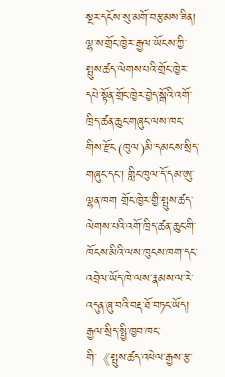སྔར་དངོས་སུ་མགོ་བརྩམས་ཟིན། ལྷ་ས་གྲོང་ཁྱེར་རྒྱལ་ཡོངས་ཀྱི་སྤུས་ཚད་ལེགས་པའི་གྲོང་ཁྱེར་དཔེ་སྟོན་གྲོང་ཁྱེར་བྱེད་སྒོའི་འགོ་ཁྲིད་ཚན་ཆུང་གཞུང་ལས་ཁང་གིས་རྫོང(ཁུལ)མི་དམངས་སྲིད་གཞུང་དང་། གླིང་ཁུལ་དོ་དམ་ཨུ་ལྷན་ཁག གྲོང་ཁྱེར་གྱི་སྤུས་ཚད་ལེགས་པའི་འགོ་ཁྲིད་ཚན་ཆུང་གི་ཁོངས་མིའི་ལས་ཁུངས་ཁག་དང་འབྲེལ་ཡོད་ཁེ་ལས་རྣམས་ལ་རེ་འདུན་ཞུ་བའི་བརྡ་ཐོ་བཏང་ཡོད།
རྒྱལ་སྲིད་སྤྱི་ཁྱབ་ཁང་གི་《སྤུས་ཚད་འཕེལ་རྒྱས་རྩ་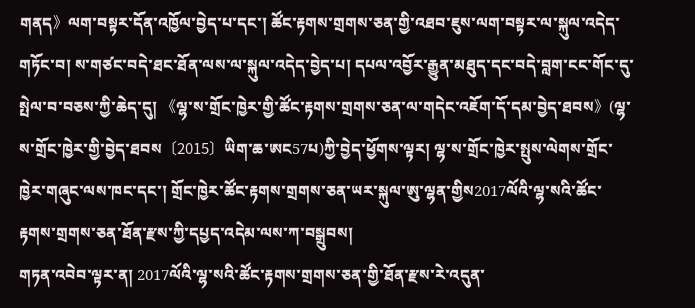གནད》ལག་བསྟར་དོན་འཁྱོལ་བྱེད་པ་དང་། ཚོང་རྟགས་གྲགས་ཅན་གྱི་འཐབ་ཇུས་ལག་བསྟར་ལ་སྐུལ་འདེད་གཏོང་བ། ས་གཙང་བདེ་ཐང་ཐོན་ལས་ལ་སྐུལ་འདེད་བྱེད་པ། དཔལ་འབྱོར་རྒྱུན་མཐུད་དང་བདེ་བླག་ངང་གོང་དུ་སྤེལ་བ་བཅས་ཀྱི་ཆེད་དུ། 《ལྷ་ས་གྲོང་ཁྱེར་གྱི་ཚོང་རྟགས་གྲགས་ཅན་ལ་གདེང་འཇོག་དོ་དམ་བྱེད་ཐབས》(ལྷ་ས་གྲོང་ཁྱེར་གྱི་བྱེད་ཐབས〔2015〕ཡིག་ཆ་ཨང57པ)ཀྱི་བྱེད་ཕྱོགས་ལྟར། ལྷ་ས་གྲོང་ཁྱེར་སྤུས་ལེགས་གྲོང་ཁྱེར་གཞུང་ལས་ཁང་དང་། གྲོང་ཁྱེར་ཚོང་རྟགས་གྲགས་ཅན་ཡར་སྐུལ་ཨུ་ལྷན་གྱིས2017ལོའི་ལྷ་སའི་ཚོང་རྟགས་གྲགས་ཅན་ཐོན་རྫས་ཀྱི་དཔྱད་འདེམ་ལས་ཀ་བསྒྲུབས།
གཏན་འབེབ་ལྟར་ན། 2017ལོའི་ལྷ་སའི་ཚོང་རྟགས་གྲགས་ཅན་གྱི་ཐོན་རྫས་རེ་འདུན་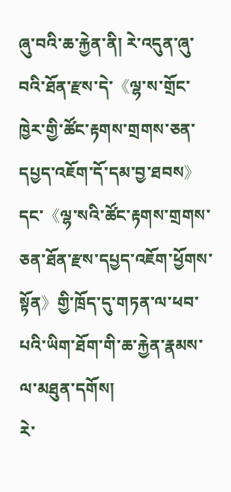ཞུ་བའི་ཆ་རྐྱེན་ནི། རེ་འདུན་ཞུ་བའི་ཐོན་རྫས་དེ་《ལྷ་ས་གྲོང་ཁྱེར་གྱི་ཚོང་རྟགས་གྲགས་ཅན་དཔྱད་འཇོག་དོ་དམ་བྱ་ཐབས》དང་《ལྷ་སའི་ཚོང་རྟགས་གྲགས་ཅན་ཐོན་རྫས་དཔྱད་འཇོག་ཕྱོགས་སྟོན》གྱི་ཁྲོད་དུ་གཏན་ལ་ཕབ་པའི་ཡིག་ཐོག་གི་ཆ་རྐྱེན་རྣམས་ལ་མཐུན་དགོས།
རེ་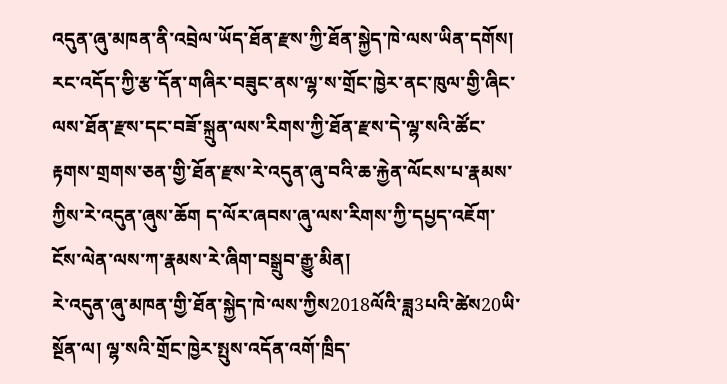འདུན་ཞུ་མཁན་ནི་འབྲེལ་ཡོད་ཐོན་རྫས་ཀྱི་ཐོན་སྐྱེད་ཁེ་ལས་ཡིན་དགོས། རང་འདོད་ཀྱི་རྩ་དོན་གཞིར་བཟུང་ནས་ལྷ་ས་གྲོང་ཁྱེར་ནང་ཁུལ་གྱི་ཞིང་ལས་ཐོན་རྫས་དང་བཟོ་སྐྲུན་ལས་རིགས་ཀྱི་ཐོན་རྫས་དེ་ལྷ་སའི་ཚོང་རྟགས་གྲགས་ཅན་གྱི་ཐོན་རྫས་རེ་འདུན་ཞུ་བའི་ཆ་རྐྱེན་ལོངས་པ་རྣམས་ཀྱིས་རེ་འདུན་ཞུས་ཆོག ད་ལོར་ཞབས་ཞུ་ལས་རིགས་ཀྱི་དཔྱད་འཇོག་ངོས་ལེན་ལས་ཀ་རྣམས་རེ་ཞིག་བསྒྲུབ་རྒྱུ་མིན།
རེ་འདུན་ཞུ་མཁན་གྱི་ཐོན་སྐྱེད་ཁེ་ལས་ཀྱིས2018ལོའི་ཟླ3པའི་ཚེས20ཡི་སྔོན་ལ། ལྷ་སའི་གྲོང་ཁྱེར་སྤུས་འདོན་འགོ་ཁྲིད་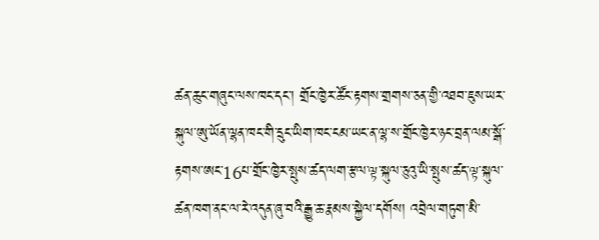ཚན་ཆུང་གཞུང་ལས་ཁང་དང་། གྲོང་ཁྱེར་ཚོང་རྟགས་གྲགས་ཅན་གྱི་འཐབ་ཇུས་ཡར་སྐུལ་ཨུ་ཡོན་ལྷན་ཁང་གི་དྲུང་ཡིག་ཁང་ངམ་ཡང་ན་ལྷ་ས་གྲོང་ཁྱེར་ཉང་བྲན་ལམ་སྒོ་རྟགས་ཨང་16པ་གྲོང་ཁྱེར་སྤུས་ཚད་ལག་རྩལ་ལྟ་སྐུལ་ཅུའུ་ཡི་སྤུས་ཚད་ལྟ་སྐུལ་ཚན་ཁག་ནང་ལ་རེ་འདུན་ཞུ་བའི་རྒྱུ་ཆ་རྣམས་སྐྱེལ་དགོས། འབྲེལ་གཏུག་མི་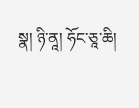སྣ། ཉི་ནཱ། ཧོང་ཅཱ་ཆི།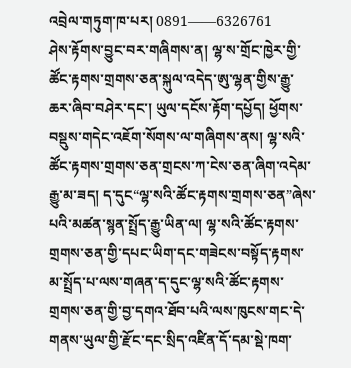འབྲེལ་གཏུག་ཁ་པར། 0891——6326761
ཤེས་རྟོགས་བྱུང་བར་གཞིགས་ན། ལྷ་ས་གྲོང་ཁྱེར་གྱི་ཚོང་རྟགས་གྲགས་ཅན་སྐུལ་འདེད་ཨུ་ལྷན་གྱིས་རྒྱུ་ཆར་ཞིབ་བཤེར་དང་། ཡུལ་དངོས་རྟོག་དཔྱོད། ཕྱོགས་བསྡུས་གདེང་འཇོག་སོགས་ལ་གཞིགས་ནས། ལྷ་སའི་ཚོང་རྟགས་གྲགས་ཅན་གྲངས་ཀ་ངེས་ཅན་ཞིག་འདེམ་རྒྱུ་མ་ཟད། ད་དུང“ལྷ་སའི་ཚོང་རྟགས་གྲགས་ཅན”ཞེས་པའི་མཚན་སྙན་སྤྲོད་རྒྱུ་ཡིན་ལ། ལྷ་སའི་ཚོང་རྟགས་གྲགས་ཅན་གྱི་དཔང་ཡིག་དང་གཟེངས་བསྟོད་རྟགས་མ་སྤྲོད་པ་ལས་གཞན་ད་དུང་ལྷ་སའི་ཚོང་རྟགས་གྲགས་ཅན་གྱི་བྱ་དགའ་ཐོབ་པའི་ལས་ཁུངས་གང་དེ་གནས་ཡུལ་གྱི་རྫོང་དང་སྲིད་འཛིན་དོ་དམ་སྡེ་ཁག་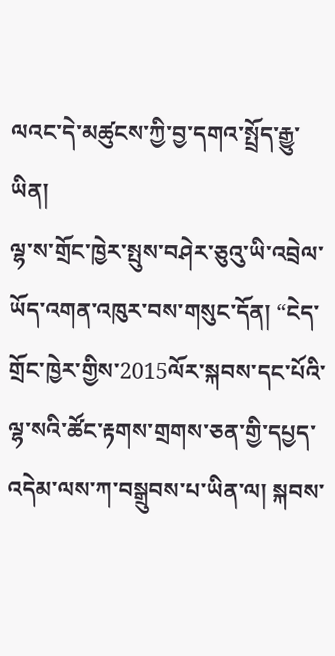ལའང་དེ་མཚུངས་ཀྱི་བྱ་དགའ་སྤྲོད་རྒྱུ་ཡིན།
ལྷ་ས་གྲོང་ཁྱེར་སྤུས་བཤེར་ཅུའུ་ཡི་འབྲེལ་ཡོད་འགན་འཁུར་བས་གསུང་དོན། “ངེད་གྲོང་ཁྱེར་གྱིས་2015ལོར་སྐབས་དང་པོའི་ལྷ་སའི་ཚོང་རྟགས་གྲགས་ཅན་གྱི་དཔྱད་འདེམ་ལས་ཀ་བསྒྲུབས་པ་ཡིན་ལ། སྐབས་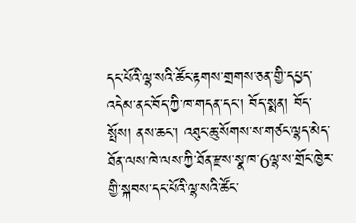དང་པོའི་ལྷ་སའི་ཚོང་རྟགས་གྲགས་ཅན་གྱི་དཔྱད་འདེམ་ནང་བོད་ཀྱི་ཁ་གདན་དང་། བོད་སྨན། བོད་སྤོས། ནས་ཆང་། འཐུང་ཆུ་སོགས་ས་གཙང་ལྷད་མེད་ཐོན་ལས་ཁེ་ལས་ཀྱི་ཐོན་རྫས་སྣ་ཁ་6ལྷ་ས་གྲོང་ཁྱེར་གྱི་སྐབས་དང་པོའི་ལྷ་སའི་ཚོང་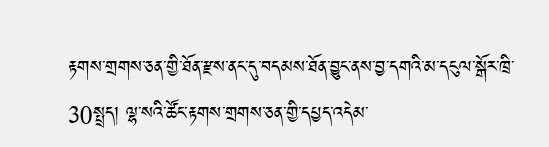རྟགས་གྲགས་ཅན་གྱི་ཐོན་རྫས་ནང་དུ་བདམས་ཐོན་བྱུང་ནས་བྱ་དགའི་མ་དངུལ་སྒོར་ཁྲི་30སྤྲད། ལྷ་སའི་ཚོང་རྟགས་གྲགས་ཅན་གྱི་དཔྱད་འདེམ་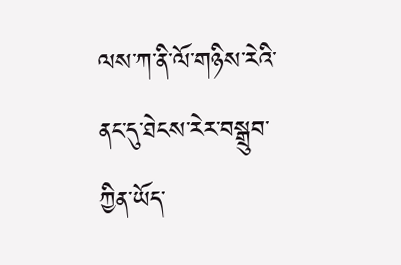ལས་ཀ་ནི་ལོ་གཉིས་རེའི་ནང་དུ་ཐེངས་རེར་བསྒྲུབ་ཀྱིན་ཡོད་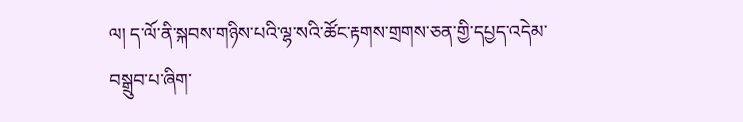ལ། ད་ལོ་ནི་སྐབས་གཉིས་པའི་ལྷ་སའི་ཚོང་རྟགས་གྲགས་ཅན་གྱི་དཔྱད་འདེམ་བསྒྲུབ་པ་ཞིག་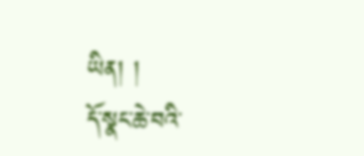ཡིན། །
དོ་སྣང་ཆེ་བའི་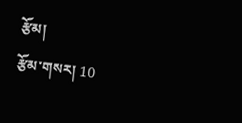རྩོམ།
རྩོམ་གསར། 10